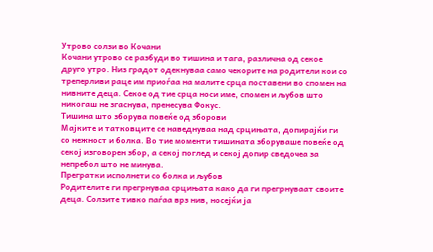Утрово солзи во Кочани
Кочани утрово се разбуди во тишина и тага, различна од секое друго утро. Низ градот одекнуваа само чекорите на родители кои со треперливи раце им приоѓаа на малите срца поставени во спомен на нивните деца. Секое од тие срца носи име, спомен и љубов што никогаш не згаснува, пренесува Фокус.
Тишина што зборува повеќе од зборови
Мајките и татковците се наведнуваа над срцињата, допирајќи ги со нежност и болка. Во тие моменти тишината зборуваше повеќе од секој изговорен збор, а секој поглед и секој допир сведочеа за непребол што не минува.
Прегратки исполнети со болка и љубов
Родителите ги прегрнуваа срцињата како да ги прегрнуваат своите деца. Солзите тивко паѓаа врз нив, носејќи ја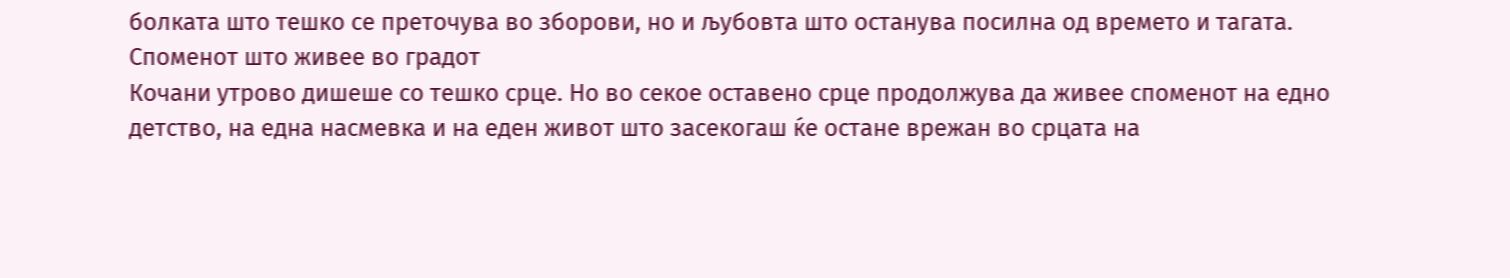болката што тешко се преточува во зборови, но и љубовта што останува посилна од времето и тагата.
Споменот што живее во градот
Кочани утрово дишеше со тешко срце. Но во секое оставено срце продолжува да живее споменот на едно детство, на една насмевка и на еден живот што засекогаш ќе остане врежан во срцата на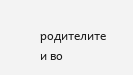родителите и во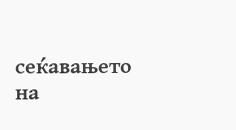сеќавањето на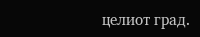целиот град.